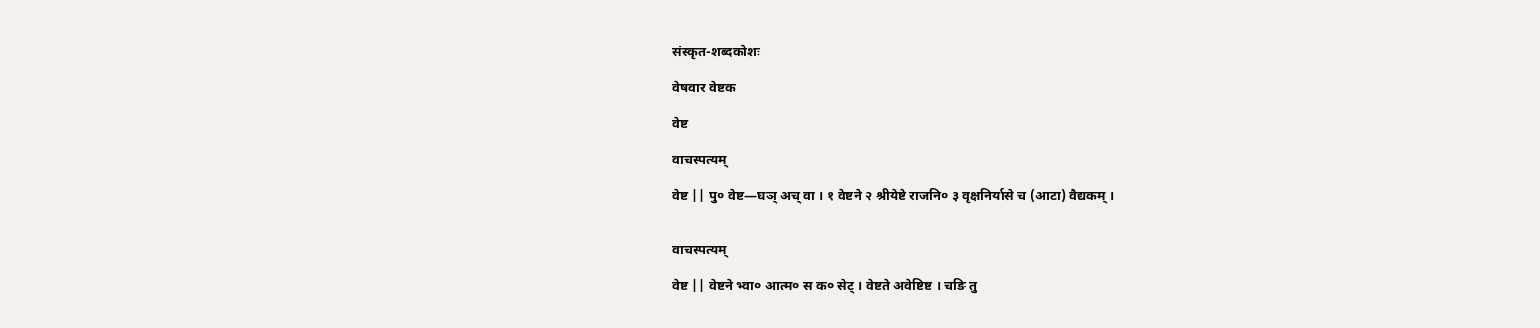संस्कृत-शब्दकोशः

वेषवार वेष्टक

वेष्ट

वाचस्पत्यम्

वेष्ट || पु० वेष्ट—घञ् अच् वा । १ वेष्टने २ श्रीयेष्टे राजनि० ३ वृक्षनिर्यासे च (आटा) वैद्यकम् ।


वाचस्पत्यम्

वेष्ट || वेष्टने भ्वा० आत्म० स क० सेट् । वेष्टते अवेष्टिष्ट । चङि तु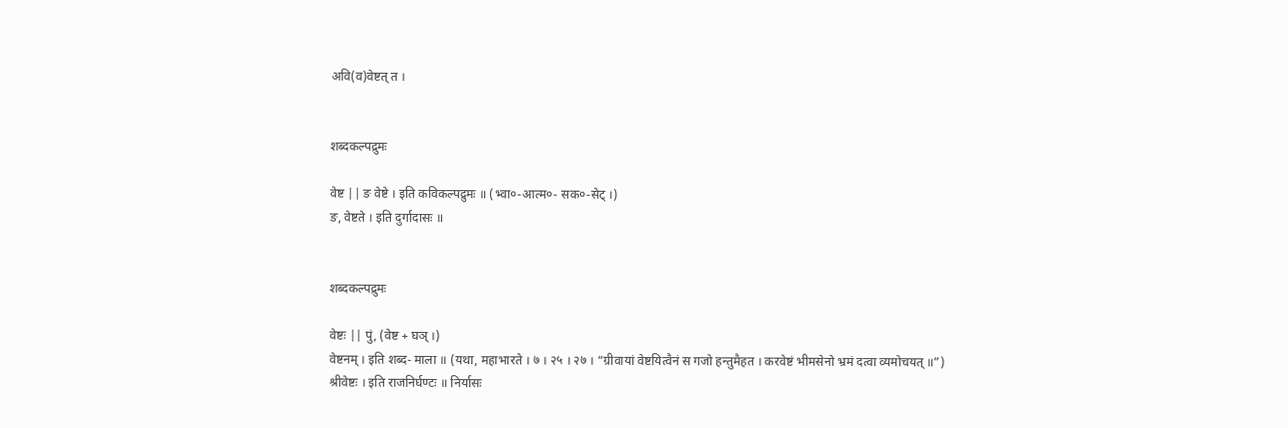अवि(व)वेष्टत् त ।


शब्दकल्पद्रुमः

वेष्ट || ङ वेष्टे । इति कविकल्पद्रुमः ॥ (भ्वा०-आत्म०- सक०-सेट् ।)
ङ, वेष्टते । इति दुर्गादासः ॥


शब्दकल्पद्रुमः

वेष्टः || पुं, (वेष्ट + घञ् ।)
वेष्टनम् । इति शब्द- माला ॥ (यथा, महाभारते । ७ । २५ । २७ । “ग्रीवायां वेष्टयित्वैनं स गजो हन्तुमैहत । करवेष्टं भीमसेनो भ्रमं दत्वा व्यमोचयत् ॥”)
श्रीवेष्टः । इति राजनिर्घण्टः ॥ निर्यासः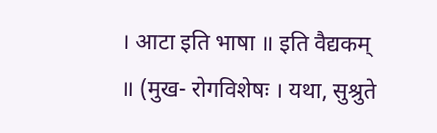। आटा इति भाषा ॥ इति वैद्यकम् ॥ (मुख- रोगविशेषः । यथा, सुश्रुते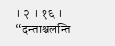। २ । १६ । “दन्ताश्चलन्ति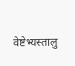वेष्टेभ्यस्तालु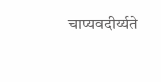चाप्यवदीर्य्यते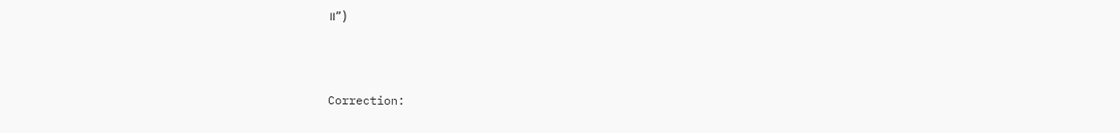॥”)



Correction: